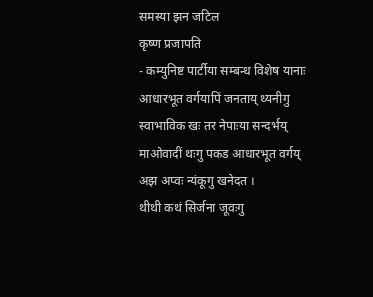समस्या झन जटिल
कृष्ण प्रजापति
- कम्युनिष्ट पार्टीया सम्बन्ध विशेष यानाः आधारभूत वर्गयापिं जनताय् थ्यनीगु स्वाभाविक खः तर नेपाःया सन्दर्भय् माओवादीं थःगु पकड आधारभूत वर्गय् अझ अप्वः न्यंकूगु खनेदत ।
थीथी कथं सिर्जना जूवःगु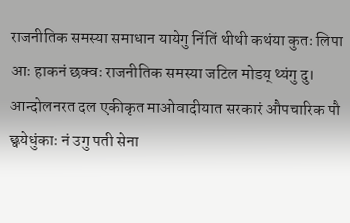राजनीतिक समस्या समाधान यायेगु निंतिं थीथी कथंया कुतः लिपा आः हाकनं छक्वः राजनीतिक समस्या जटिल मोडय् थ्यंगु दु। आन्दोलनरत दल एकीकृत माओवादीयात सरकारं औपचारिक पौ छ्वयेधुंकाः नं उगु पती सेना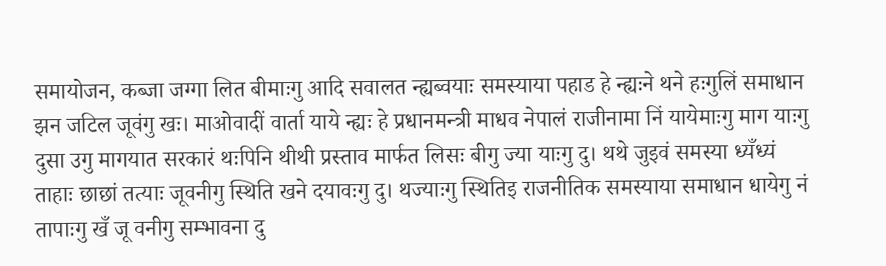समायोजन, कब्जा जग्गा लित बीमाःगु आदि सवालत न्ह्यब्वयाः समस्याया पहाड हे न्ह्यःने थने हःगुलिं समाधान झन जटिल जूवंगु खः। माओवादीं वार्ता याये न्ह्यः हे प्रधानमन्त्री माधव नेपालं राजीनामा निं यायेमाःगु माग याःगु दुसा उगु मागयात सरकारं थःपिनि थीथी प्रस्ताव मार्फत लिसः बीगु ज्या याःगु दु। थथे जुइवं समस्या ध्यँध्यं ताहाः छाछां तत्याः जूवनीगु स्थिति खने दयावःगु दु। थज्याःगु स्थितिइ राजनीतिक समस्याया समाधान धायेगु नं तापाःगु खँ जू वनीगु सम्भावना दु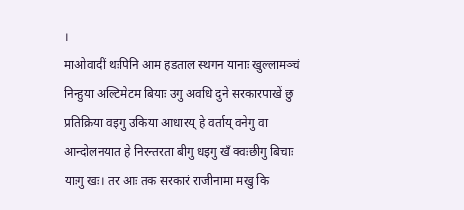।
माओवादीं थःपिनि आम हडताल स्थगन यानाः खुल्लामञ्चं निन्हुया अल्टिमेटम बियाः उगु अवधि दुने सरकारपाखें छु प्रतिक्रिया वइगु उकिया आधारय् हे वर्ताय् वनेगु वा आन्दोलनयात हे निरन्तरता बीगु धइगु खँ क्वःछीगु बिचाः याःगु खः। तर आः तक सरकारं राजीनामा मखु कि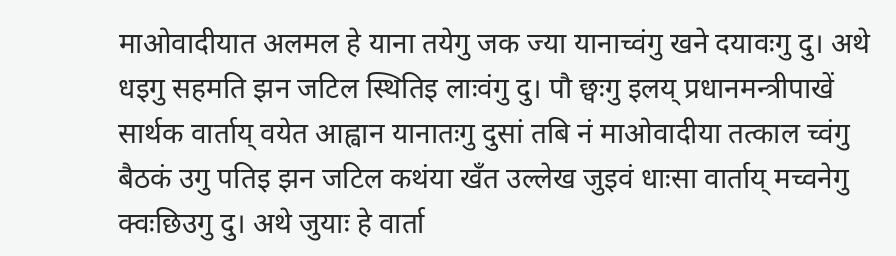माओवादीयात अलमल हे याना तयेगु जक ज्या यानाच्वंगु खने दयावःगु दु। अथे धइगु सहमति झन जटिल स्थितिइ लाःवंगु दु। पौ छ्वःगु इलय् प्रधानमन्त्रीपाखें सार्थक वार्ताय् वयेत आह्वान यानातःगु दुसां तबि नं माओवादीया तत्काल च्वंगु बैठकं उगु पतिइ झन जटिल कथंया खँत उल्लेख जुइवं धाःसा वार्ताय् मच्वनेगु क्वःछिउगु दु। अथे जुयाः हे वार्ता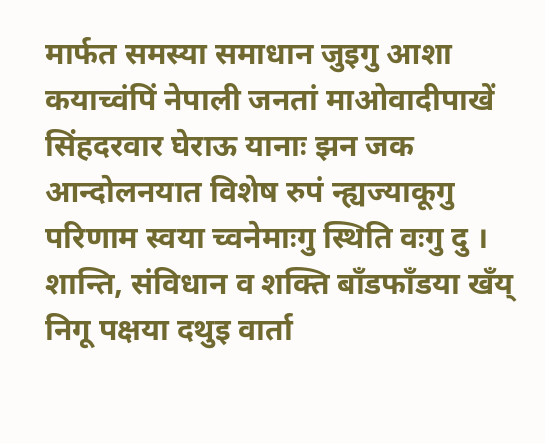मार्फत समस्या समाधान जुइगु आशा कयाच्वंपिं नेपाली जनतां माओवादीपाखें सिंहदरवार घेराऊ यानाः झन जक आन्दोलनयात विशेष रुपं न्ह्यज्याकूगु परिणाम स्वया च्वनेमाःगु स्थिति वःगु दु ।
शान्ति, संविधान व शक्ति बाँडफाँडया खँय् निगू पक्षया दथुइ वार्ता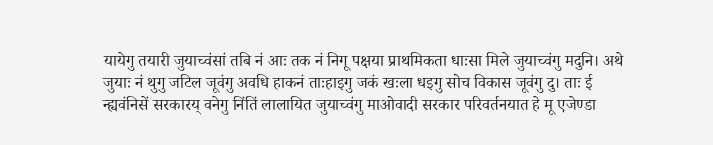यायेगु तयारी जुयाच्वंसां तबि नं आः तक नं निगू पक्षया प्राथमिकता धाःसा मिले जुयाच्वंगु मदुनि। अथे जुयाः नं थुगु जटिल जूवंगु अवधि हाकनं ताःहाइगु जकं खःला धइगु सोच विकास जूवंगु दु। ताः ई न्ह्यवंनिसें सरकारय् वनेगु निंतिं लालायित जुयाच्वंगु माओवादी सरकार परिवर्तनयात हे मू एजेण्डा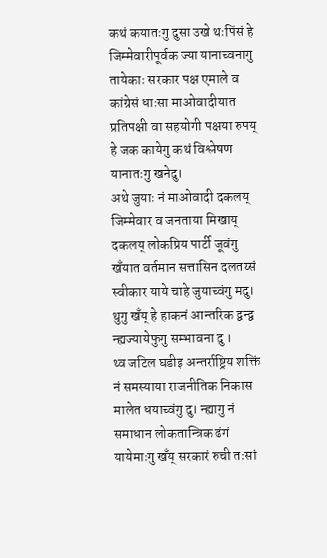कथं कयातःगु दुसा उखे थःपिंसं हे जिम्मेवारीपूर्वक ज्या यानाच्वनागु तायेकाः सरकार पक्ष एमाले व कांग्रेसं धाःसा माओवादीयात प्रतिपक्षी वा सहयोगी पक्षया रुपय् हे जक कायेगु कथं विश्लेषण यानातःगु खनेदु।
अथे जुयाः नं माओवादी दकलय् जिम्मेवार व जनताया मिखाय् दकलय् लोकप्रिय पार्टी जूवंगु खँयात वर्तमान सत्तासिन दलतय्सं स्वीकार याये चाहे जुयाच्वंगु मदु। थुगु खँय् हे हाकनं आन्तरिक द्वन्द्व न्ह्यज्यायेफुगु सम्भावना दु ।
थ्व जटिल घडीइ अन्तर्राष्ट्रिय शक्तिं नं समस्याया राजनीतिक निकास मालेत धयाच्वंगु दु। न्ह्यागु नं समाधान लोकतान्त्रिक ढंगं यायेमाःगु खँय् सरकारं रुची तःसां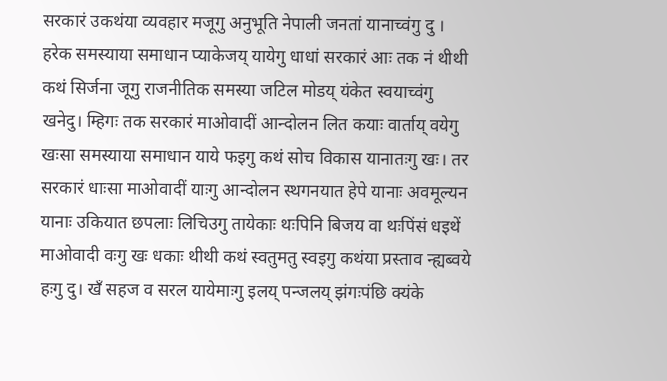सरकारं उकथंया व्यवहार मजूगु अनुभूति नेपाली जनतां यानाच्वंगु दु ।
हरेक समस्याया समाधान प्याकेजय् यायेगु धाधां सरकारं आः तक नं थीथी कथं सिर्जना जूगु राजनीतिक समस्या जटिल मोडय् यंकेत स्वयाच्वंगु खनेदु। म्हिगः तक सरकारं माओवादीं आन्दोलन लित कयाः वार्ताय् वयेगु खःसा समस्याया समाधान याये फइगु कथं सोच विकास यानातःगु खः। तर सरकारं धाःसा माओवादीं याःगु आन्दोलन स्थगनयात हेपे यानाः अवमूल्यन यानाः उकियात छपलाः लिचिउगु तायेकाः थःपिनि बिजय वा थःपिंसं धइथें माओवादी वःगु खः धकाः थीथी कथं स्वतुमतु स्वइगु कथंया प्रस्ताव न्ह्यब्वये हःगु दु। खँ सहज व सरल यायेमाःगु इलय् पन्जलय् झंगःपंछि क्यंके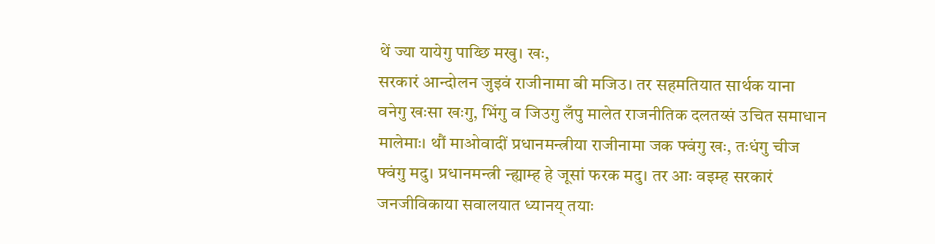थें ज्या यायेगु पाय्छि मखु। खः,
सरकारं आन्दोलन जुइवं राजीनामा बी मजिउ। तर सहमतियात सार्थक याना वनेगु खःसा खःगु, भिंगु व जिउगु लँपु मालेत राजनीतिक दलतय्सं उचित समाधान मालेमाः। थौं माओवादीं प्रधानमन्त्रीया राजीनामा जक फ्वंगु खः, तःधंगु चीज फ्वंगु मदु। प्रधानमन्त्री न्ह्याम्ह हे जूसां फरक मदु। तर आः वइम्ह सरकारं जनजीविकाया सवालयात ध्यानय् तयाः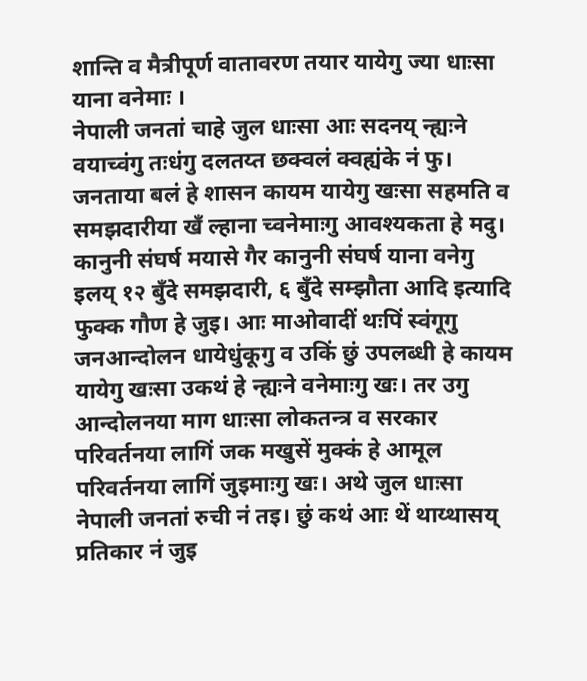शान्ति व मैत्रीपूर्ण वातावरण तयार यायेगु ज्या धाःसा याना वनेमाः ।
नेपाली जनतां चाहे जुल धाःसा आः सदनय् न्ह्यःने वयाच्वंगु तःधंगु दलतय्त छक्वलं क्वह्यंके नं फु। जनताया बलं हे शासन कायम यायेगु खःसा सहमति व समझदारीया खँ ल्हाना च्वनेमाःगु आवश्यकता हे मदु। कानुनी संघर्ष मयासे गैर कानुनी संघर्ष याना वनेगु इलय् १२ बुँदे समझदारी, ६ बुँदे सम्झौता आदि इत्यादि फुक्क गौण हे जुइ। आः माओवादीं थःपिं स्वंगूगु जनआन्दोलन धायेधुंकूगु व उकिं छुं उपलब्धी हे कायम यायेगु खःसा उकथं हे न्ह्यःने वनेमाःगु खः। तर उगु आन्दोलनया माग धाःसा लोकतन्त्र व सरकार परिवर्तनया लागिं जक मखुसें मुक्कं हे आमूल परिवर्तनया लागिं जुइमाःगु खः। अथे जुल धाःसा नेपाली जनतां रुची नं तइ। छुं कथं आः थें थाय्थासय् प्रतिकार नं जुइ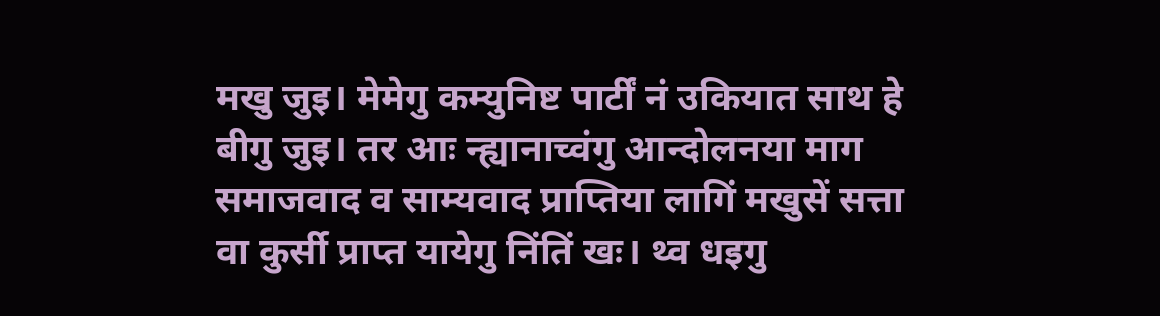मखु जुइ। मेमेगु कम्युनिष्ट पार्टीं नं उकियात साथ हे बीगु जुइ। तर आः न्ह्यानाच्वंगु आन्दोलनया माग समाजवाद व साम्यवाद प्राप्तिया लागिं मखुसें सत्ता वा कुर्सी प्राप्त यायेगु निंतिं खः। थ्व धइगु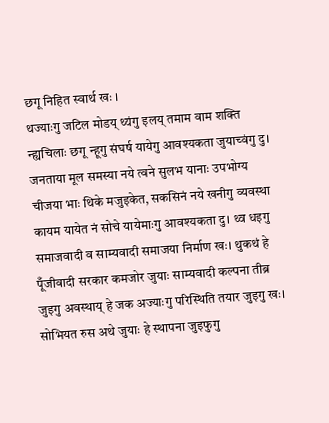छगू निहित स्वार्थ खः ।
थज्याःगु जटिल मोडय् थ्यंगु इलय् तमाम वाम शक्ति न्ह्यचिलाः छगू न्हूगु संघर्ष यायेगु आवश्यकता जुयाच्वंगु दु। जनताया मूल समस्या नये त्वने सुलभ यानाः उपभोग्य चीजया भाः थिके मजुइकेत, सकसिनं नये खनीगु व्यवस्था कायम यायेत नं सोचे यायेमाःगु आवश्यकता दु। थ्व धइगु समाजवादी व साम्यवादी समाजया निर्माण खः। थुकथं हे पूँजीवादी सरकार कमजोर जुयाः साम्यवादी कल्पना तीब्र जुइगु अवस्थाय् हे जक अज्याःगु परिस्थिति तयार जुइगु खः। सोभियत रुस अथे जुयाः हे स्थापना जुइफुगु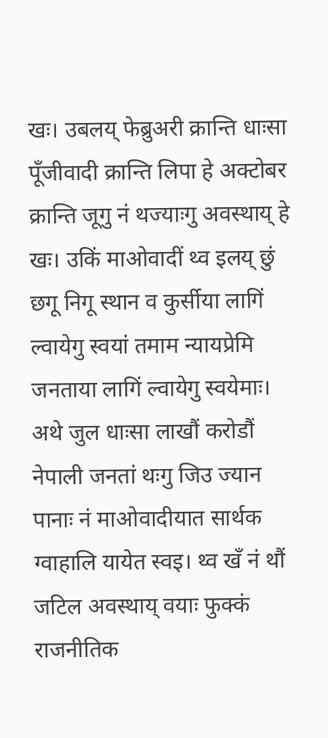खः। उबलय् फेब्रुअरी क्रान्ति धाःसा पूँजीवादी क्रान्ति लिपा हे अक्टोबर क्रान्ति जूगु नं थज्याःगु अवस्थाय् हे खः। उकिं माओवादीं थ्व इलय् छुं छगू निगू स्थान व कुर्सीया लागिं ल्वायेगु स्वयां तमाम न्यायप्रेमि जनताया लागिं ल्वायेगु स्वयेमाः। अथे जुल धाःसा लाखौं करोडौं नेपाली जनतां थःगु जिउ ज्यान पानाः नं माओवादीयात सार्थक ग्वाहालि यायेत स्वइ। थ्व खँ नं थौं जटिल अवस्थाय् वयाः फुक्कं राजनीतिक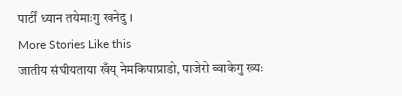पार्टीं ध्यान तयेमाःगु खनेदु ।
More Stories Like this
जातीय संघीयताया खँय् नेमकिपाप्राडो, पाजेरो ब्वाकेगु ख्यः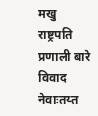मखु
राष्ट्रपति प्रणाली बारे विवाद
नेवाःतय्त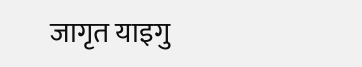जागृत याइगु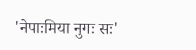'नेपाःमिया नुगः सः'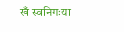खँ स्वनिगःया